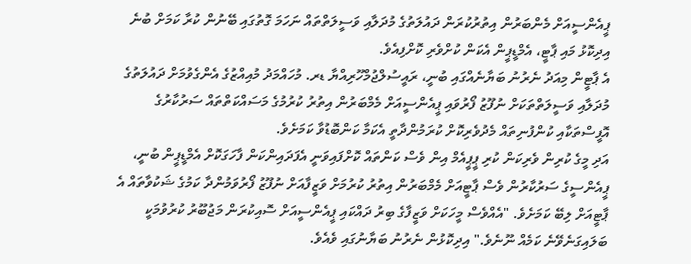ޕީއެންސީއަށް މެންބަރުން އިތުރުކުރަން ދައުލަތުގެ މުދަލާއި ވަސީލަތްތައް ނަހަމަ ގޮތުގައި ބޭނުން ކުރާ ކަމަށް ބުނެ އިދިކޮޅު މައި ޕާޓީ، އެމްޑީޕީން އެކަން ކުށްވެރި ކޮށްފިއެވެ.
އެ ޕާޓީން މިއަދު ނެރުނު ބަޔާނެއްގައި ބުނީ، ރައީސުލްޖުމްހޫރިއްޔާ ޑރ. މުހައްމަދު މުއިއްޒުގެ އެންގެވުމަށް ދައުލަތުގެ މުދަލާއި ވަސީލަތްތަކަށް ނުފޫޒު ފޯރުވައި ޕީއެންސީއަށް މެމްބަރުން އިތުރު ކުރުމުގެ މަސައްކަތްތައް ސަރުކާރުގެ އޮފީސްތަކާއި ކުންފުނިތައް މެދުވެރިކޮށް ކުރަމުންދާތީ އެކަމާ ކަންބޮޑުވާ ކަމަށެވެ.
އަދި މީގެ ކުރިން ވެރިކަން ކުރި ޕީޕީއެމް އިން ވެސް ކަންތައް ކޮށްފައިވަނީ އެފަދައިންކަން ފާހަގަކޮށް އެމްޑީޕީން ބުނީ، ޕީއެންސީގެ ސަރުކާރުން ވެސް ޕާޓީއަށް މެމްބަރުން އިތުރު ކުރުމަށް ވަޒީފާއަށް ނުފޫޒު ފޯރުވަމުންދާ ކަމުގެ ޝަކުވާތައް އެ ޕާޓީއަށް ލިބޭ ކަމަށެވެ. "އެއްވެސް މީހަކަށް ވަޒީފާގެ ބިރު ދައްކައި ޕީއެންސީއަށް ސޮއިކުރަން މަޖުބޫރު ކުރުވުމަކީ ބަލައިގަނެވޭނެ ކަމެއް ނޫނެވެ." އިދިކޮޅުން ނެރުނު ބަޔާނުގައި ވެއެވެ.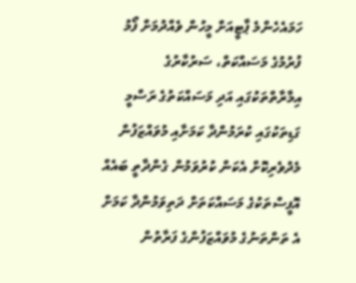ހަމައެހެންމެ ޕާޓީއަށް މީހުން ވެއްދުމަށް ފޯމު ފުރުމުގެ މަސައްކަތް، ސަރުކާރުގެ އިމާރާތްތަކުގައި އަދި މަސައްކަތުގެ ރަސްމީ ގަޑިތަކުގައި ކުރަމުންދާ ކަމަށާއި މުވައްޒަފުން މެދުވެރިކޮށް އެކަން ކުރުވަމުން ގެންދާތީ ބައެއް އޮފީސްތަކުގެ މަސައްކަތަށް ދަތިވަމުންދާ ކަމަށް އެ ތަންތަނުގެ މުވައްޒަފުންގެ ފަރާތުން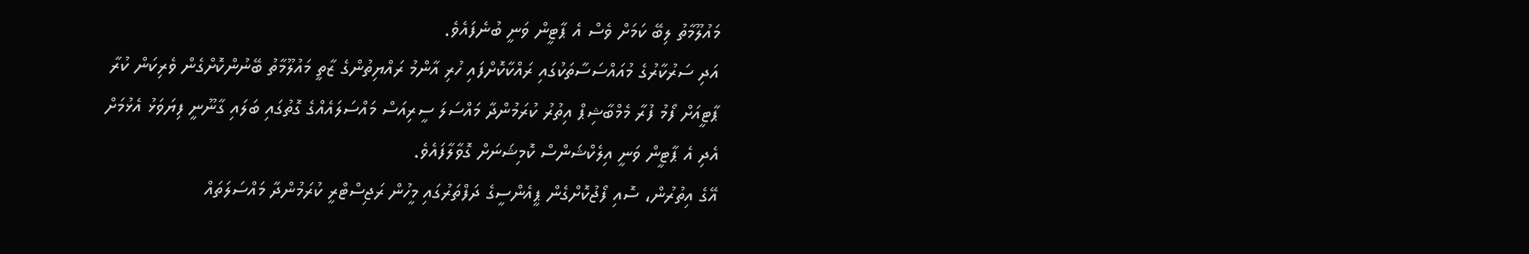މައުލޫމާތު ލިބޭ ކަމަށް ވެސް އެ ޕާޓީން ވަނީ ބުނެފައެވެ.
އަދި ސަރުކާރުގެ މުއައްސަސާތަކުގައި ރައްކާކޮށްފައި ހުރި އާންމު ރައްޔިތުންގެ ޒާތީ މައުލޫމާތު ބޭނުންކޮށްގެން ވެރިކަން ކުރާ ޕާޓީއަށް ފޯމު ފުރާ މެމްބާޝިޕް އިތުރު ކުރަމުންދާ މައްސަލަ ސީރިއަސް މައްސަލައެއްގެ ގޮތުގައި ބަލައި ގާނޫނީ ފިޔަވަޅު އެޅުމަށް އެދި އެ ޕާޓީން ވަނީ އިލެކްޝަންސް ކޮމިޝަނަށް ގޮވާލާފައެވެ.
އޭގެ އިތުރުން، ސޮއި ފޯޖުކޮށްގެން ޕީއެންސީގެ ދަފްތަރުގައި މީހުން ރަޖިސްޓްރީ ކުރަމުންދާ މައްސަލަތައް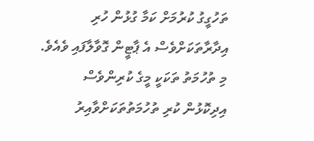ތަހުގީގު ކުރުމަށް ކަމާ ގުޅުން ހުރި އިދާރާތަކަށްވެސް އެ ޕާޓީން ގޮވާލާފައި ވެއެވެ. މި ތުހުމަތު ތަކަކީ މީގެ ކުރިންވެސް އިދިކޮޅުން ކުރި ތުހުމަތުތަކަށްވާއިރު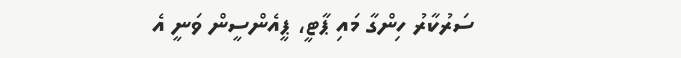ސަރުކާރު ހިންގާ މައި ޕާޓީ، ޕީއެންސީން ވަނީ އެ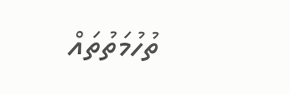ތުހުމަތުތައް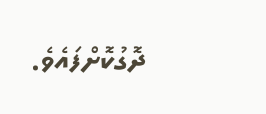ދޮގުކޮށްފައެވެ.